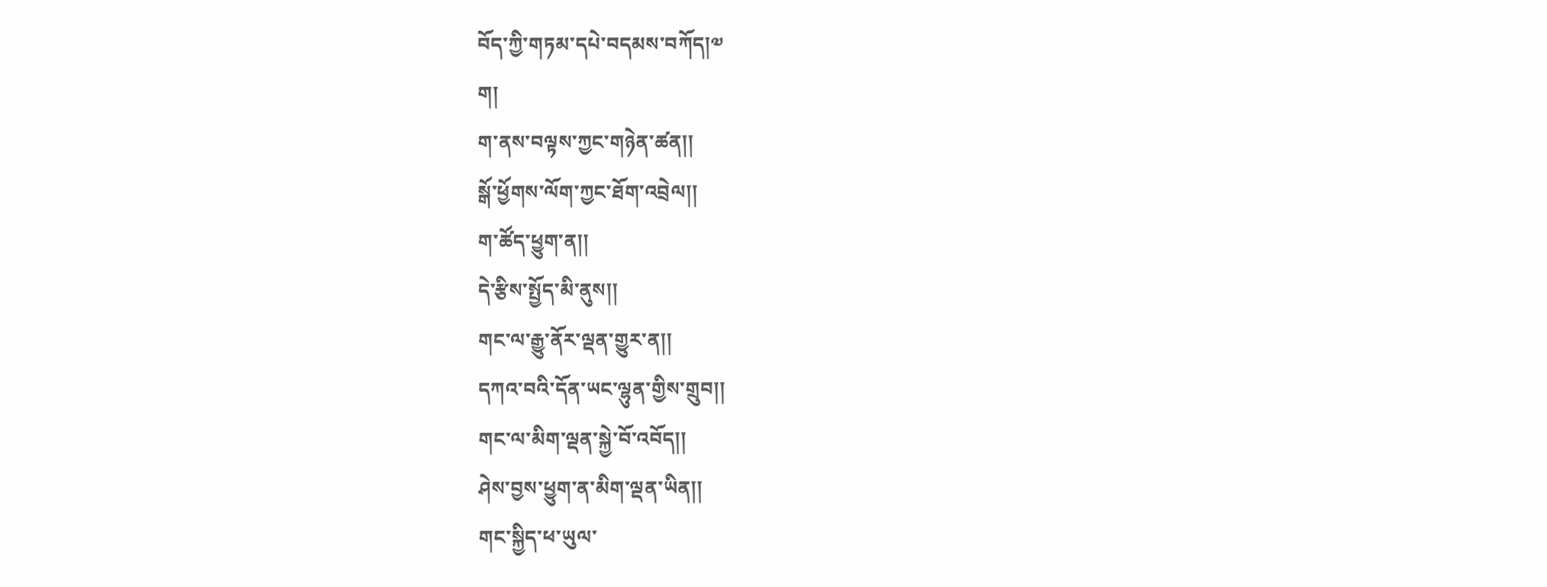བོད་ཀྱི་གཏམ་དཔེ་བདམས་བཀོད།༧
ག།
ག་ནས་བལྟས་ཀྱང་གཉེན་ཚན།།
སྒོ་ཕྱོགས་ལོག་ཀྱང་ཐོག་འབྲེལ།།
ག་ཚོད་ཕྱུག་ན།།
དེ་རྩིས་སྤྱོད་མི་ནུས།།
གང་ལ་རྒྱུ་ནོར་ལྡན་གྱུར་ན།།
དཀའ་བའི་དོན་ཡང་ལྷུན་གྱིས་གྲུབ།།
གང་ལ་མིག་ལྡན་སྐྱེ་བོ་འབོད།།
ཤེས་བྱས་ཕྱུག་ན་མིག་ལྡན་ཡིན།།
གང་སྐྱིད་ཕ་ཡུལ་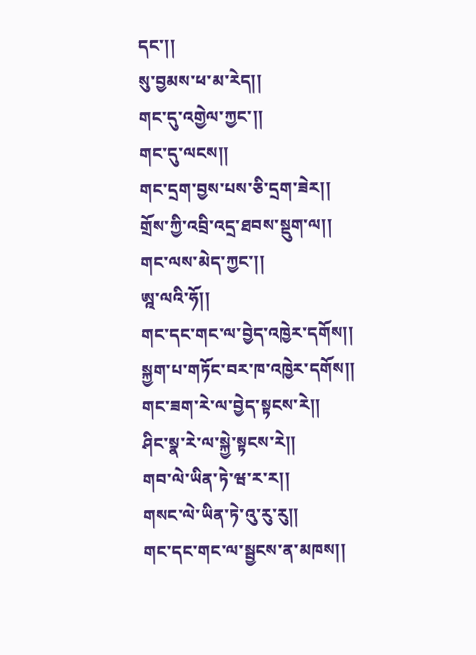དང་།།
སུ་བྱམས་ཕ་མ་རེད།།
གང་དུ་འགྱེལ་ཀྱང་།།
གང་དུ་ལངས།།
གང་དྲག་བྱས་པས་ཅི་དྲག་ཟེར།།
གྲོས་ཀྱི་འབྲི་འདྲ་ཐབས་སྡུག་ལ།།
གང་ལས་མེད་ཀྱང་།།
ཨྰ་ལའི་ཧོ།།
གང་དང་གང་ལ་བྱེད་འཁྱེར་དགོས།།
སྐྱག་པ་གཏོང་བར་ཁ་འཁྱེར་དགོས།།
གང་ཟག་རེ་ལ་བྱེད་སྟངས་རེ།།
ཤིང་སྣ་རེ་ལ་སྐྱེ་སྟངས་རེ།།
གབ་ལེ་ཡིན་ཏེ་ཝ་ར་ར།།
གསང་ལེ་ཡིན་ཏེ་འུ་རུ་རུ།།
གང་དང་གང་ལ་སྦྱངས་ན་མཁས།།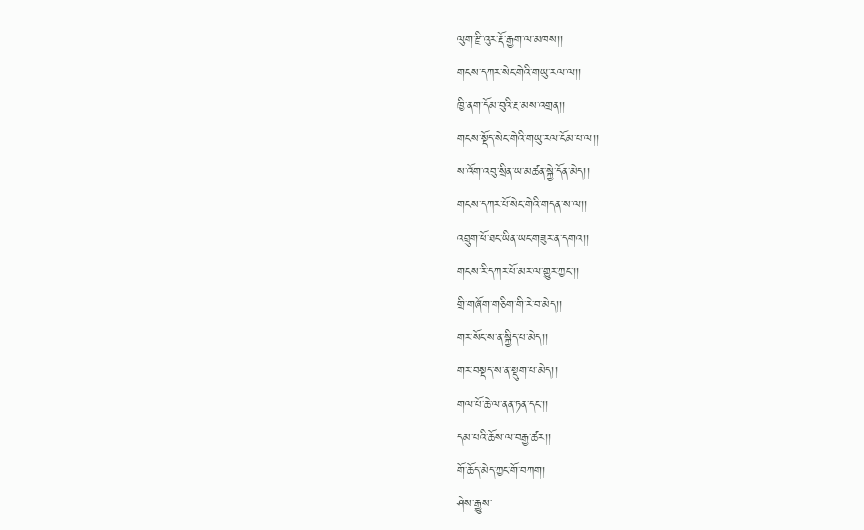ལུག་རྫི་འུར་རྡོ་རྒྱག་ལ་མཁས།།
གངས་དཀར་སེང་གེའི་གཡུ་རལ་ལ།།
ཁྱི་ནག་དོམ་བུའི་རྔ་མས་འགྲན།།
གངས་སྡོད་སེང་གེའི་གཡུ་རལ་ངོམ་པ་ལ།།
ས་འོག་འབུ་སྲིན་ཡ་མཚན་སྐྱེ་དོན་མེད།།
གངས་དཀར་པོ་སེང་གེའི་གདན་ས་ལ།།
འབྲུག་ཕོ་ཐང་ཡིན་ཡང་གཟུར་ན་དགའ།།
གངས་རི་དཀར་པོ་མར་ལ་གྱུར་ཀྱང་།།
གྲི་གཞོག་གཅིག་གི་རེ་བ་མེད།།
གར་སོང་ས་ན་སྐྱིད་པ་མེད།།
གར་བསྡད་ས་ན་སྡུག་པ་མེད།།
གལ་པོ་ཆེ་ལ་ནན་ཏན་དང་།།
དམ་པའི་ཆོས་ལ་བརྒྱ་ཚར།།
གོ་ཆོད་མེད་ཀྱང་གོ་བཀག།
ཤེས་རྒྱུས་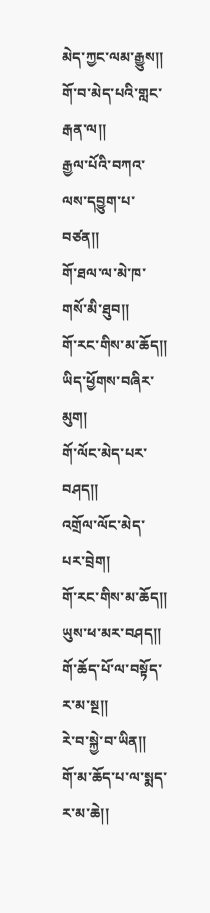མེད་ཀྱང་ལམ་རྒྱུས།།
གོ་བ་མེད་པའི་གླང་རྒན་ལ།།
རྒྱལ་པོའི་བཀའ་ལས་དབྱུག་པ་བཙན།།
གོ་ཐལ་ལ་མེ་ཁ་གསོ་མི་ཐུབ།།
གོ་རང་གིས་མ་ཆོད།།
ཡིད་ཕྱོགས་བཞིར་མུག།
གོ་ལོང་མེད་པར་བཤད།།
འགྲོལ་ལོང་མེད་པར་བྲེག།
གོ་རང་གིས་མ་ཆོད།།
ཡུས་ཕ་མར་བཤད།།
གོ་ཆོད་པོ་ལ་བསྟོད་ར་མ་སྔ།།
རེ་བ་སྐྱེ་བ་ཡིན།།
གོ་མ་ཆོད་པ་ལ་སྨད་ར་མ་ཆེ།།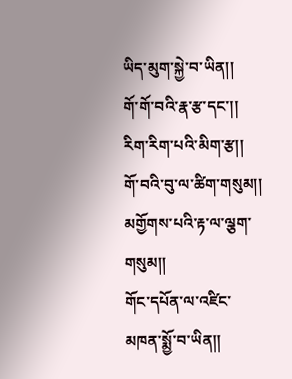ཡིད་མུག་སྐྱེ་བ་ཡིན།།
གོ་གོ་བའི་རྣ་རྩ་དང་།།
རིག་རིག་པའི་མིག་རྩ།།
གོ་བའི་བུ་ལ་ཚིག་གསུམ།།
མགྱོགས་པའི་རྟ་ལ་ལྕག་གསུམ།།
གོང་དཔོན་ལ་འཛིང་མཁན་སྨྱོ་བ་ཡིན།།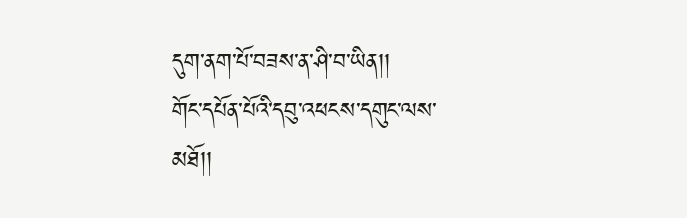དུག་ནག་པོ་བཟས་ན་ཤི་བ་ཡིན།།
གོང་དཔོན་པོའི་དབུ་འཕངས་དགུང་ལས་མཐོ།།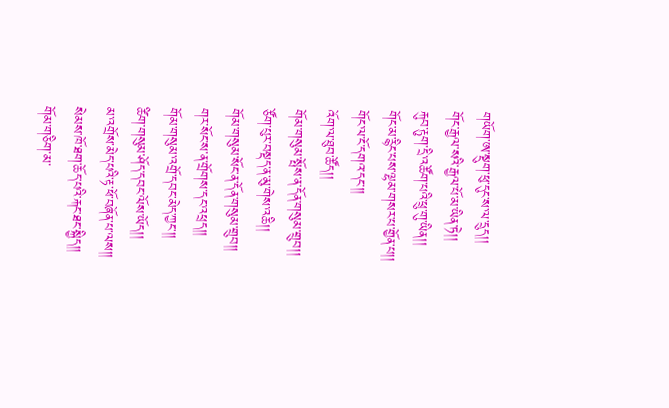གཡོག་ཨ་སྡུག་ཕུ་དུང་ས་ལ་དྲུད།།
གོང་རྒྱལ་སའི་རྒྱལ་པོ་མ་ཡིན་ཏེ།།
རྐུབ་རྟུག་དྲི་འཚོག་པའི་ཕྲུ་གུ་ཡིན།།
གོང་མ་རྙིང་པས་ལྷམ་གསར་པ་གྱོན་པ།།
གོང་ལ་ངོ་དགའ་དང་།།
འོག་ལ་ཐུབ་ཚོད།།
གོམ་གསུམ་སྤོས་ན་དོན་གསུམ་གྲུབ།།
ཙོག་པུར་བསྡད་ན་མུ་གེས་འཆི།།
གོམ་གསུམ་སོང་ན་དོན་གསུམ་གྲུབ།།
གར་སོང་ས་ན་གྲོགས་དང་འཕྲད།།
གོམ་གསུམ་འགྲོ་དབང་མེད་ཀྱང་།།
ཚིག་གསུམ་ཤོད་དབང་ལོས་ཡོད།།
མ་འགྲོས་མེད་པའི་རྟ་ཕོ་བཞོན་པ་ལས།།
སེམས་ཁོ་ཐག་ཆོད་པའི་རྐང་ཐང་སྐྱིད།།
གོམ་གཅིག་མ་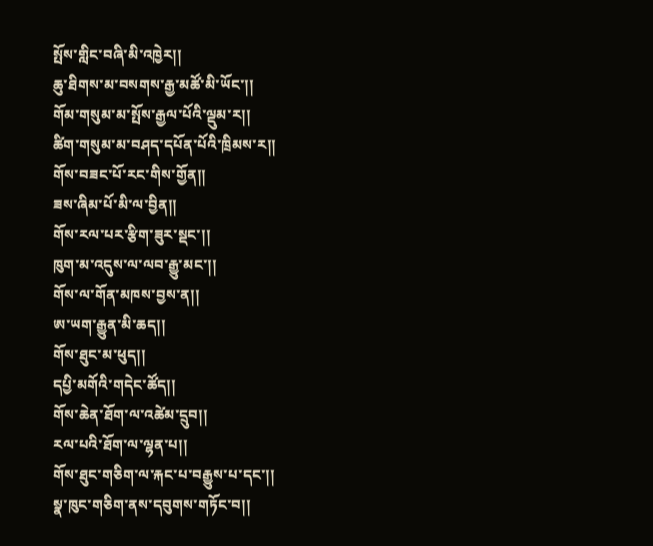སྤོས་གླིང་བཞི་མི་འཁྱེར།།
ཆུ་ཐིགས་མ་བསགས་རྒྱ་མཚོ་མི་ཡོང་།།
གོམ་གསུམ་མ་སྤོས་རྒྱལ་པོའི་ལྡུམ་ར།།
ཚིག་གསུམ་མ་བཤད་དཔོན་པོའི་ཁྲིམས་ར།།
གོས་བཟང་པོ་རང་གིས་གྱོན།།
ཟས་ཞིམ་པོ་མི་ལ་བྱིན།།
གོས་རལ་པར་རྩིག་ཟུར་སྡང་།།
ཁུག་མ་འདུས་ལ་ལབ་རྒྱུ་མང་།།
གོས་ལ་གོན་མཁས་བྱས་ན།།
ཨ་ཡག་རྒྱུན་མི་ཆད།།
གོས་ཐུང་མ་ཕུད།།
དཔྱི་མགོའི་གདེང་ཚོད།།
གོས་ཆེན་ཐོག་ལ་འཚེམ་དྲུབ།།
རལ་པའི་ཐོག་ལ་ལྷན་པ།།
གོས་ཐུང་གཅིག་ལ་རྐང་པ་བརྒྱུས་པ་དང་།།
སྣ་ཁུང་གཅིག་ནས་དབུགས་གཏོང་བ།།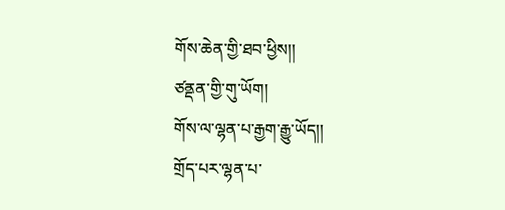གོས་ཆེན་གྱི་ཐབ་ཕྱིས།།
ཙནྡན་གྱི་གུ་ཡོག།
གོས་ལ་ལྷན་པ་རྒྱག་རྒྱུ་ཡོད།།
གྲོད་པར་ལྷན་པ་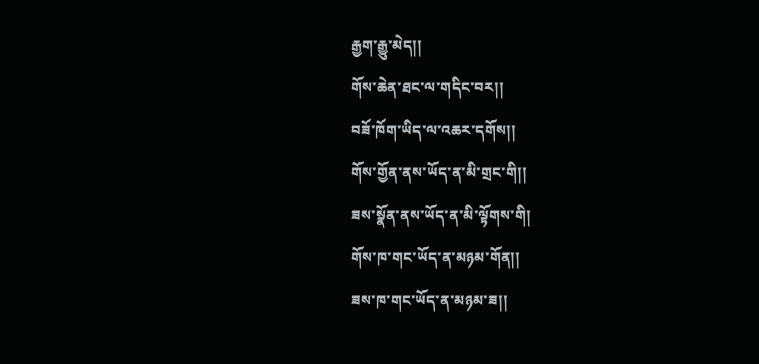རྒྱག་རྒྱུ་མེད།།
གོས་ཆེན་ཐང་ལ་གདིང་བར།།
བཟོ་ཁོག་ཡིད་ལ་འཆར་དགོས།།
གོས་གྱོན་ནས་ཡོད་ན་མི་གྲང་གི།།
ཟས་སྣོན་ནས་ཡོད་ན་མི་ལྟོགས་གི།
གོས་ཁ་གང་ཡོད་ན་མཉམ་གོན།།
ཟས་ཁ་གང་ཡོད་ན་མཉམ་ཟ།།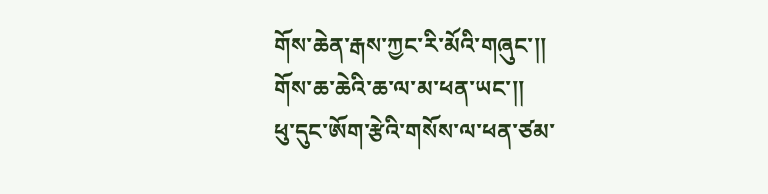གོས་ཆེན་རྒས་ཀྱང་རི་མོའི་གཞུང་།།
གོས་ཆ་ཆེའི་ཆ་ལ་མ་ཕན་ཡང་།།
ཕུ་དུང་ཨོག་རྩེའི་གསོས་ལ་ཕན་ཙམ་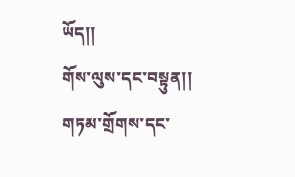ཡོད།།
གོས་ལུས་དང་བསྟུན།།
གཏམ་གྲོགས་དང་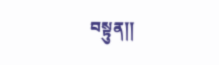བསྟུན།།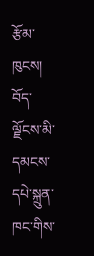རྩོམ་ཁུངས། བོད་ལྗོངས་མི་དམངས་དཔེ་སྐྲུན་ཁང་གིས་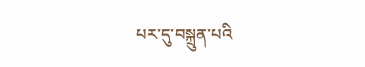པར་དུ་བསྐྲུན་པའི